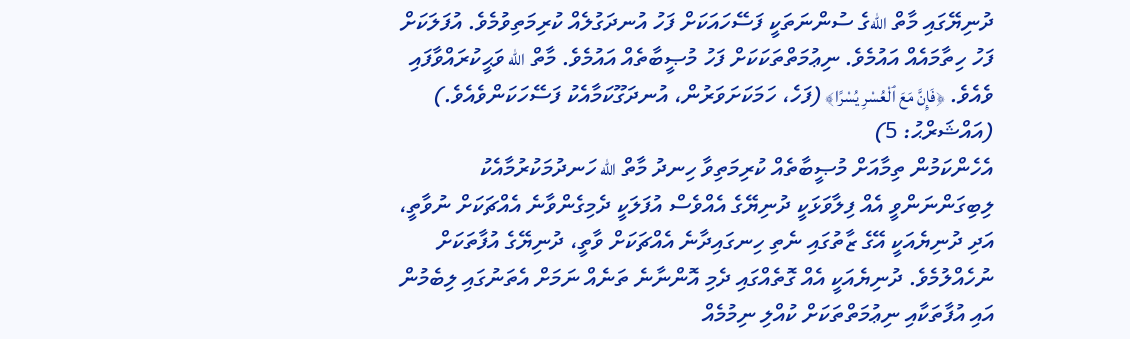ދުނިޔޭގައި މާތް اللهގެ ސުންނަތަކީ ފަސޭހައަކަށް ފަހު އުނދަގުލެއް ކުރިމަތިވުމެވެ. އުފަލަކަށް ފަހު ހިތާމައެއް އައުމެވެ. ނިޢުމަތްތަކަކަށް ފަހު މުޞީބާތެއް އައުމެވެ. މާތް الله ވަޙީކުރައްވާފައި ވެއެވެ. ﴿فَإِنَّ مَعَ ٱلْعُسْرِ يُسْرًا﴾ (ފަހެ، ހަމަކަށަވަރުން، އުނދަގޫކަމާއެކު ފަސޭހަކަންވެއެވެ.) (އައްޝަރްޙު: 5)
އެހެންކަމުން ތިމާއަށް މުޞީބާތެއް ކުރިމަތިވާ ހިނދު މާތް الله ހަނދުމަކުރުމާއެކު ލިބިގަންނަންވީ އެއް ފިލާވަޅަކީ ދުނިޔޭގެ އެއްވެސް އުފަލަކީ ދެމިގެންވާނެ އެއްޗަކަށް ނުވާތީ، އަދި ދުނިޔެއަކީ އޭގެ ޒާތުގައި ނެތި ހިނގައިދާނެ އެއްޗަކަށް ވާތީ، ދުނިޔޭގެ އުފާތަކަށް ނުހެއްލުމެވެ. ދުނިޔެއަކީ އެއް ގޮތެއްގައި ދެމި އޮންނާނެ ތަނެއް ނަމަށް އެތަނުގައި ލިބެމުން އައި އުފާތަކާއި ނިޢުމަތްތަކަށް ކުއްލި ނިމުމެއް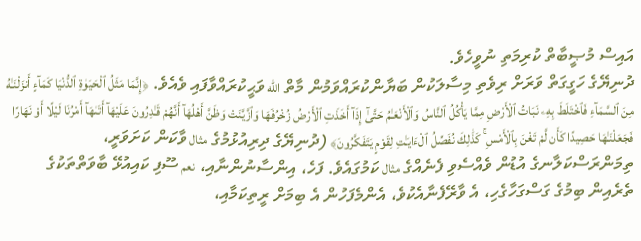އައިސް މުޞީބާތް ކުރިމަތި ނުވީހެވެ.
ދުނިޔޭގެ ހަގީގަތް ވަރަށް ރިވެތި މިސާލަކުން ބަޔާންކުރައްވަމުން މާތް الله ވަޙީކުރައްވާފައި ވެއެވެ. ﴿إِنَّمَا مَثَلُ ٱلْحَيَوٰةِ ٱلدُّنْيَا كَمَآءٍ أَنزَلْنَـٰهُ مِنَ ٱلسَّمَآءِ فَٱخْتَلَطَ بِهِۦ نَبَاتُ ٱلْأَرْضِ مِمَّا يَأْكُلُ ٱلنَّاسُ وَٱلْأَنْعَـٰمُ حَتَّىٰٓ إِذَآ أَخَذَتِ ٱلْأَرْضُ زُخْرُفَهَا وَٱزَّيَّنَتْ وَظَنَّ أَهْلُهَآ أَنَّهُمْ قَـٰدِرُونَ عَلَيْهَآ أَتَىٰهَآ أَمْرُنَا لَيْلًا أَوْ نَهَارًا فَجَعَلْنَـٰهَا حَصِيدًا كَأَن لَّمْ تَغْنَ بِٱلْأَمْسِ ۚ كَذَٰلِكَ نُفَصِّلُ ٱلْءَايَـٰتِ لِقَوْمٍ يَتَفَكَّرُونَ﴾ (ދުނިޔޭގެ ދިރިއުޅުމުގެ مثال ވާކަން ކަށަވަރީ، ތިމަންރަސްކަލާނގެ އުޑުން ވެއްސެވި ފެނެއްގެ مثال ކަމުގައެވެ. ފަހެ، އިންސާނުންނާއި، نعم ސޫފި ކައިއުޅޭ ބާވަތްތަކުގެ ތެރެއިން ބިމުގެ ގަސްގަހާގެހި، އެ ވާރޭފެނާއެކުވެ، އެންމެފަހުން އެ ބިމަށް ރީތިކަމާއި،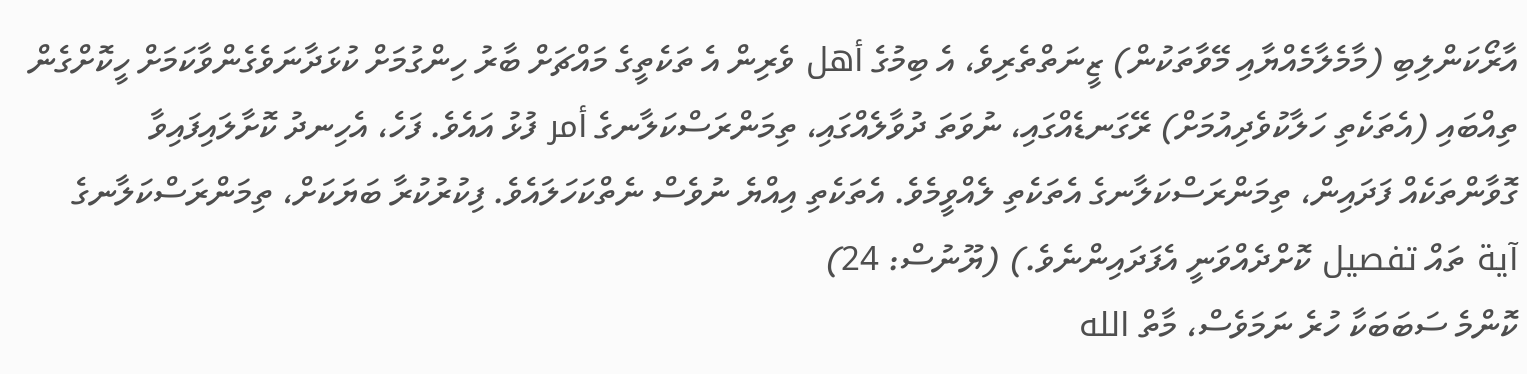އާރޯކަންލިބި (މާމެލާމެއްޔާއި މޭވާތަކުން) ޒީނަތްތެރިވެ، އެ ބިމުގެ أهل ވެރިން އެ ތަކެތީގެ މައްޗަށް ބާރު ހިންގުމަށް ކުޅަދާނަވެގެންވާކަމަށް ހީކޮށްގެން ތިއްބައި (އެތަކެތި ހަލާކުވެދިއުމަށް) ރޭގަނޑެއްގައި، ނުވަތަ ދުވާލެއްގައި، ތިމަންރަސްކަލާނގެ أمر ފުޅު އައެވެ. ފަހެ، އެހިނދު ކޮށާލައިފައިވާ ގޮވާންތަކެއް ފަދައިން، ތިމަންރަސްކަލާނގެ އެތަކެތި ލެއްވީމެވެ. އެތަކެތި އިއްޔެ ނުވެސް ނެތްކަހަލައެވެ. ފިކުރުކުރާ ބަޔަކަށް، ތިމަންރަސްކަލާނގެ آية ތައް تفصيل ކޮށްދެއްވަނީ އެފަދައިންނެވެ.) (ޔޫނުސް: 24)
ކޮންމެ ސަބަބަކާ ހުރެ ނަމަވެސް، މާތް الله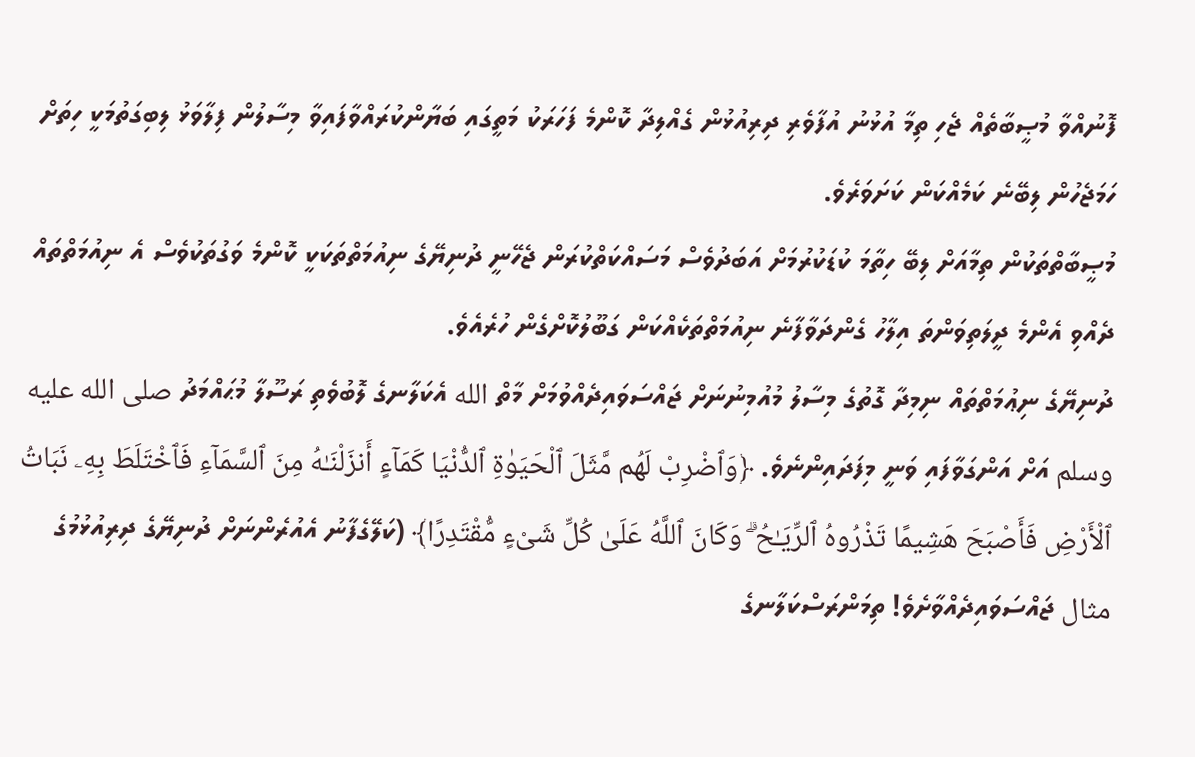ފޮނުއްވާ މުޞީބާތެއް ޖެހި ތިމާ އުޅުނު އުފާވެރި ދިރިއުޅުން ގެއްލިދާ ކޮންމެ ފަހަރަކު މަތީގައި ބަޔާންކުރައްވާފައިވާ މިސާލުން ފިލާވަޅު ލިބިގަތުމަކީ ހިތަށް ހަމަޖެހުން ލިބޭނެ ކަމެއްކަން ކަށަވަރެވެ.
މުޞީބާތްތަކުން ތިމާއަށް ލިބޭ ހިތާމަ ކުޑަކުރުމަށް އަބަދުވެސް މަސައްކަތްކުރަން ޖެހޭނީ ދުނިޔޭގެ ނިއުމަތްތަކަކީ ކޮންމެ ވަގުތަކުވެސް އެ ނިއުމަތްތައް ދެއްވި އެންމެ ދީލަތިވަންތަ އިލާހު ގެންދަވާފާނެ ނިއުމަތްތަކެއްކަން ގަބޫލުކޮށްގެން ހުރެއެވެ.
ދުނިޔޭގެ ނިޢުމަތްތައް ނިމިދާ ގޮތުގެ މިސާލު މުއުމިނުނަށް ޖައްސަވައިދެއްވުމަށް މާތް الله އެކަލާނގެ ލޮބުވެތި ރަސޫލާ މުޙައްމަދު صلى الله عليه وسلم އަށް އަންގަވާފައި ވަނީ މިފަދައިންނެވެ. ﴿وَٱضْرِبْ لَهُم مَّثَلَ ٱلْحَيَوٰةِ ٱلدُّنْيَا كَمَآءٍ أَنزَلْنَـٰهُ مِنَ ٱلسَّمَآءِ فَٱخْتَلَطَ بِهِۦ نَبَاتُ ٱلْأَرْضِ فَأَصْبَحَ هَشِيمًا تَذْرُوهُ ٱلرِّيَـٰحُ ۗ وَكَانَ ٱللَّهُ عَلَىٰ كُلِّ شَىْءٍ مُّقْتَدِرًا﴾ (ކަލޭގެފާނު އެއުރެންނަށް ދުނިޔޭގެ ދިރިއުޅުމުގެ مثال ޖައްސަވައިދެއްވާށެވެ! ތިމަންރަސްކަލާނގެ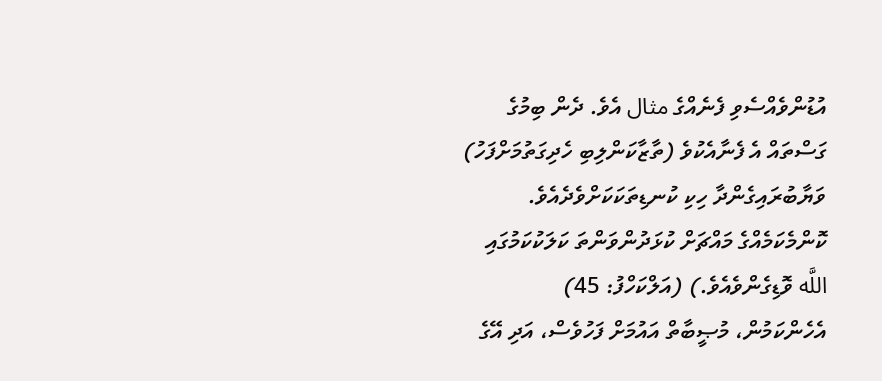އުޑުންވެއްސެވި ފެނެއްގެ مثال އެވެ. ދެން ބިމުގެ ގަސްތައް އެ ފެނާއެކުވެ (ތާޒާކަންލިބި ހެދިގަތުމަށްފަހު) ވަޔާބުރައިގެންދާ ހިކި ކުނޑިތަކަކަށްވެދެއެވެ. ކޮންމެކަމެއްގެ މައްޗަށް ކުޅަދުންވަންތަ ކަލަކުކަމުގައި اللَّه ވޮޑިގެންވެއެވެ.) (އަލްކަހްފު: 45)
އެހެންކަމުން، މުޞީބާތް އައުމަށް ފަހުވެސް، އަދި އޭގެ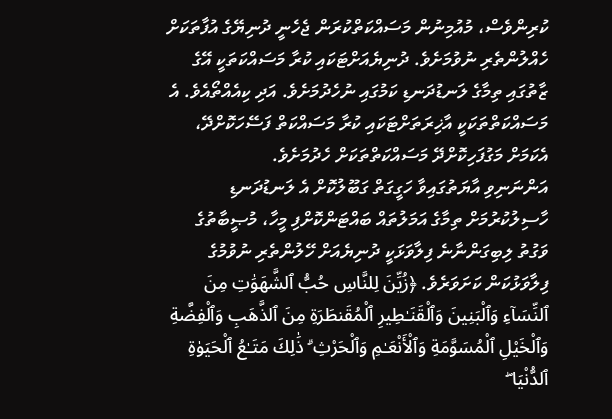ކުރިންވެސް، މުއުމިނުން މަސައްކަތްކުރަން ޖެހެނީ ދުނިޔޭގެ އުފާތަކަށް ހެއްލުންތެރި ނުވުމަށެވެ. ދުނިޔެއަށްޓަކައި ކުރާ މަސައްކަތަކީ އޭގެ ޒާތުގައި ތިމާގެ ލަނޑުދަނޑި ކަމުގައި ނުހެދުމަށެވެ. އަދި ކިއެއްތޯއެވެ. އެ މަސައްކަތްތަކަކީ އާޚިރަތަށްޓަކައި ކުރާ މަސައްކަތް ފަސޭހަކޮށްދޭ، އެކަމަށް މަގުފަހިކޮށްދޭ މަސައްކަތްތަކަށް ހެދުމަށެވެ.
އަންނަނިވި އާޔަތުގައިވާ ހަގީގަތް ގަބޫލުކޮށް އެ ލަނޑުދަނޑި ހާސިލުކުރުމަށް ތިމާގެ އަމަލުތައް ބައްޓަންކޮށްފި މީހާ، މުޞީބާތުގެ ވަގުތު ލިބިގަންނާނެ ފިލާވަޅަކީ ދުނިޔެއަށް ހޭލުންތެރި ނުވުމުގެ ފިލާވަޅުކަން ކަށަވަރެވެ. ﴿زُيِّنَ لِلنَّاسِ حُبُّ ٱلشَّهَوَٰتِ مِنَ ٱلنِّسَآءِ وَٱلْبَنِينَ وَٱلْقَنَـٰطِيرِ ٱلْمُقَنطَرَةِ مِنَ ٱلذَّهَبِ وَٱلْفِضَّةِ وَٱلْخَيْلِ ٱلْمُسَوَّمَةِ وَٱلْأَنْعَـٰمِ وَٱلْحَرْثِ ۗ ذَٰلِكَ مَتَـٰعُ ٱلْحَيَوٰةِ ٱلدُّنْيَا ۖ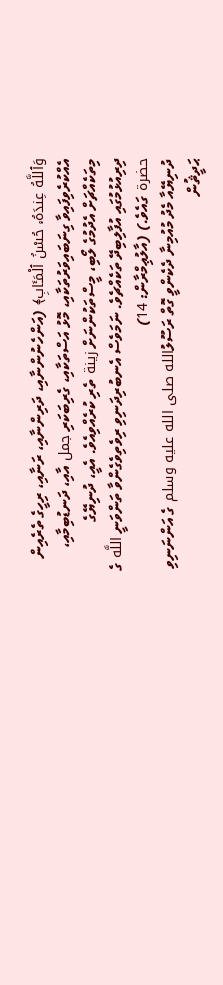وَٱللَّهُ عِندَهُۥ حُسْنُ ٱلْمَـَٔابِ﴾ (އަންހެނުންނާއި، ދަރިންނާއި، ރަނާއި، ރިހީގެ ތެރެއިން އެއްކުރެވިފައިވާ ގިނަބައިވަރުތަކާއި، މޮޅު އަސްތަކާއި، ގެރިބަކަރި جمل އާއި، ދަނޑުބިމާއި، މިތަކެއްޗަށް އެދުމުގެ ލޯބި، މީސްތަކުންނަށް زينة ތެރި ކުރެއްވިއެވެ. އެއީ، ދުނިޔޭގެ ދިރިއުޅުމުގައި އުފާލިބިދޭ ތަކެއްޗެވެ. ނަމަވެސް އެނބުރިދަނިވި ރިވެތިވެގެންވާ ތަންވަނީ اللَّه ގެ حضرة ގައެވެ.) (އާލުޢިމްރާން: 14)
ދުނިޔޭއާ މެދު މުއުމިނާ ދެކެންވީ ގޮތް ރަސޫލުالله صلى الله عليه وسلم ގެ އަންނަނިވި ޙަދީޘުން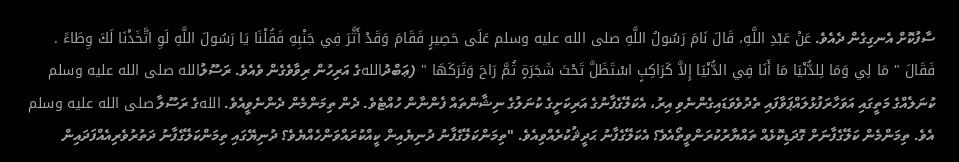ސާފުކޮށް އެނގިގެން ދެއެވެ. عَنْ عَبْدِ اللَّهِ، قَالَ نَامَ رَسُولُ اللَّهِ صلى الله عليه وسلم عَلَى حَصِيرٍ فَقَامَ وَقَدْ أَثَّرَ فِي جَنْبِهِ فَقُلْنَا يَا رَسُولَ اللَّهِ لَوِ اتَّخَذْنَا لَكَ وِطَاءً . فَقَالَ " مَا لِي وَمَا لِلدُّنْيَا مَا أَنَا فِي الدُّنْيَا إِلاَّ كَرَاكِبٍ اسْتَظَلَّ تَحْتَ شَجَرَةٍ ثُمَّ رَاحَ وَتَرَكَهَا " (ޢަބްދުاللهގެ އަރިހުން ރިވާވެގެން ވެއެވެ. ރަސޫލުالله صلى الله عليه وسلم ކުނަލެއްގެ މަތީގައި އަވަހާރަފުޅުލައްޕަވާފައި ތެދުވެވަޑައިގެންނެވި އިރު، އެކަލޭގެފާނުގެ އަރިކަށީގެ ކުނަލުގެ ނިޝާންތައް ފެންނާން ހުއްޓެވެ. ދެން ތިމަންމެން ދެންނެވީއެވެ. اللهގެ ރަސޫލާ صلى الله عليه وسلم އެވެ. ތިމަންމެން ކަލޭގެފާނަށް ގޮދަޑިކޮޅެއް ތައްޔާރުކުރަންވީތޯއެވެ؟ އެކަލޭގެފާނު ޙަދީޘުކުރެއްވިއެވެ. "ތިމަންކަލޭގެފާނު ދުނިޔެއިން ކީއްކުރައްވަންހެއްޔެވެ؟ ދުނިޔޭގައި ތިމަންކަލޭގެފާނު ދަތުރުވެރިއެއްފަދައިން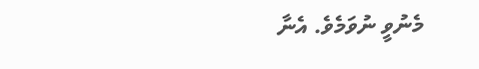މެނުވީ ނުވަމެވެ. އެނާ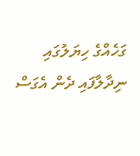ގަހެއްގެ ހިޔަލުގައި ނިދާލާފައި ދެން އެގަސް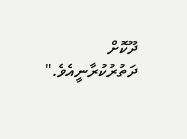ދޫކޮށް ދަތުރުކުރާނީއެވެ."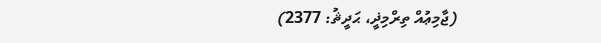(ޖާމިޢުއް ތިރްމިޛީ، ޙަދީޘު: 2377)